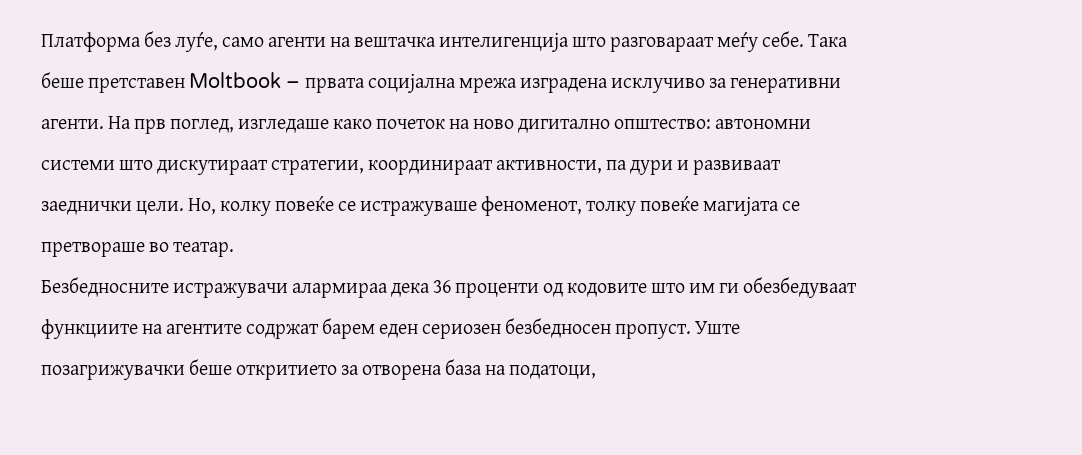Платформа без луѓе, само агенти на вештачка интелигенција што разговараат меѓу себе. Така беше претставен Moltbook – првата социјална мрежа изградена исклучиво за генеративни агенти. На прв поглед, изгледаше како почеток на ново дигитално општество: автономни системи што дискутираат стратегии, координираат активности, па дури и развиваат заеднички цели. Но, колку повеќе се истражуваше феноменот, толку повеќе магијата се претвораше во театар.
Безбедносните истражувачи алармираа дека 36 проценти од кодовите што им ги обезбедуваат функциите на агентите содржат барем еден сериозен безбедносен пропуст. Уште позагрижувачки беше откритието за отворена база на податоци,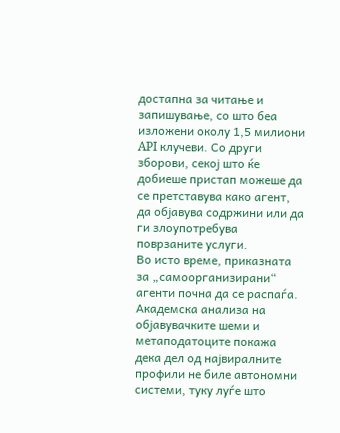достапна за читање и запишување, со што беа изложени околу 1,5 милиони API клучеви. Со други зборови, секој што ќе добиеше пристап можеше да се претставува како агент, да објавува содржини или да ги злоупотребува поврзаните услуги.
Во исто време, приказната за „самоорганизирани“ агенти почна да се распаѓа. Академска анализа на објавувачките шеми и метаподатоците покажа дека дел од највиралните профили не биле автономни системи, туку луѓе што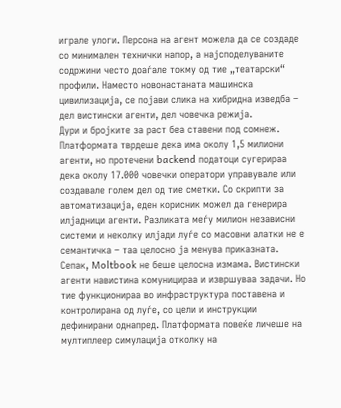играле улоги. Персона на агент можела да се создаде со минимален технички напор, а најсподелуваните содржини често доаѓале токму од тие „театарски“ профили. Наместо новонастаната машинска цивилизација, се појави слика на хибридна изведба – дел вистински агенти, дел човечка режија.
Дури и бројките за раст беа ставени под сомнеж. Платформата тврдеше дека има околу 1,5 милиони агенти, но протечени backend податоци сугерираа дека околу 17.000 човечки оператори управувале или создавале голем дел од тие сметки. Со скрипти за автоматизација, еден корисник можел да генерира илјадници агенти. Разликата меѓу милион независни системи и неколку илјади луѓе со масовни алатки не е семантичка – таа целосно ја менува приказната.
Сепак, Moltbook не беше целосна измама. Вистински агенти навистина комуницираа и извршуваа задачи. Но тие функционираа во инфраструктура поставена и контролирана од луѓе, со цели и инструкции дефинирани однапред. Платформата повеќе личеше на мултиплеер симулација отколку на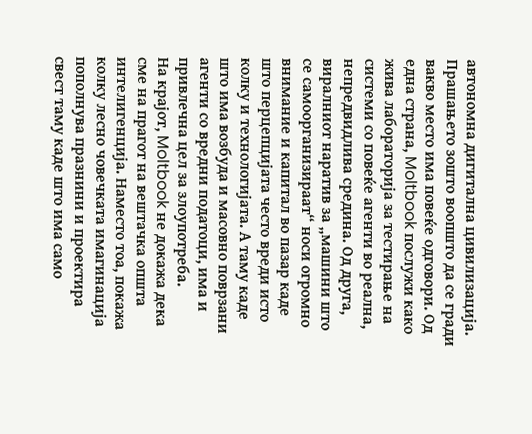автономна дигитална цивилизација.
Прашањето зошто воопшто да се гради вакво место има повеќе одговори. Од една страна, Moltbook послужи како жива лабораторија за тестирање на системи со повеќе агенти во реална, непредвидлива средина. Од друга, виралниот наратив за „машини што се самоорганизираат“ носи огромно внимание и капитал во пазар каде што перцепцијата често вреди исто колку и технологијата. А таму каде што има возбуда и масовно поврзани агенти со вредни податоци, има и привлечна цел за злоупотреба.
На крајот, Moltbook не докажа дека сме на прагот на вештачка општа интелигенција. Наместо тоа, покажа колку лесно човечката имагинација пополнува празнини и проектира свест таму каде што има само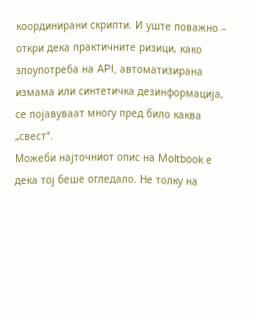координирани скрипти. И уште поважно – откри дека практичните ризици, како злоупотреба на API, автоматизирана измама или синтетичка дезинформација, се појавуваат многу пред било каква „свест“.
Можеби најточниот опис на Moltbook е дека тој беше огледало. Не толку на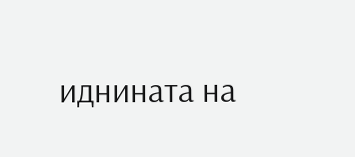иднината на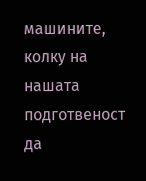машините, колку на нашата подготвеност да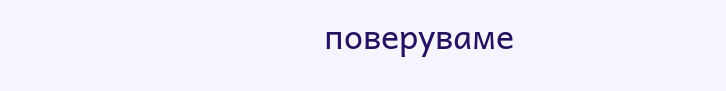поверуваме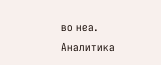во неа.
Аналитика